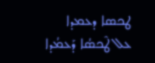ܛܟܣܐ ܕܥܡܕܐ
ܥܠ ܛܶܟܣܳܐ ܕܰܥܡܳܕܐ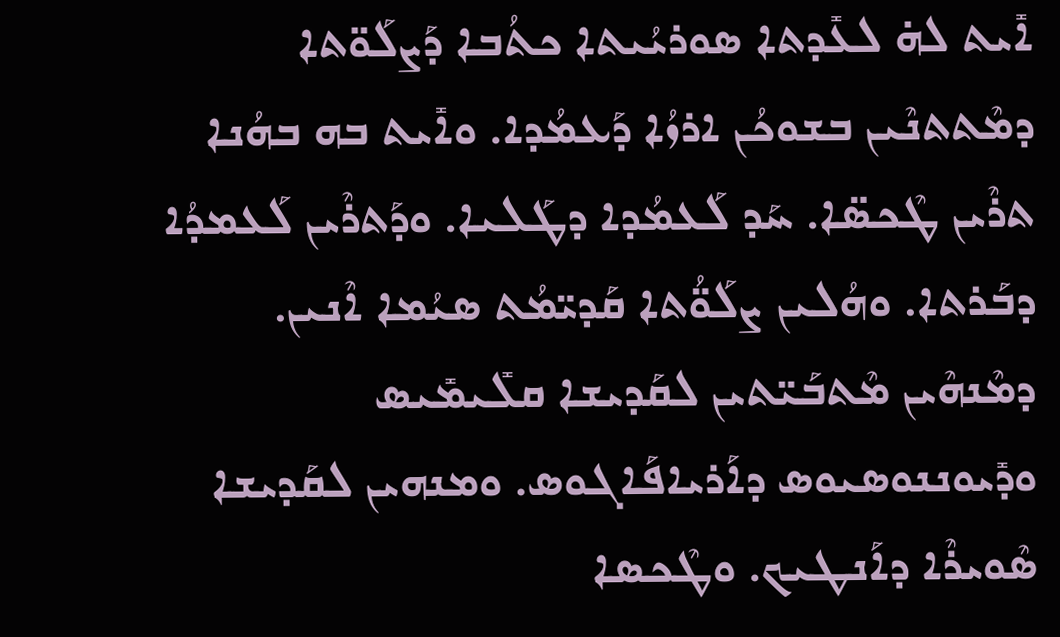ܐܺܝܬ ܠܗ̇ ܠܥܺܕܬܐ ܣܘܪܝܳܝܬܐ ܟܬܳܒܐ ܕܰܨܠܰܘ̈ܬܐ ܕܡܶܬܬܢܶܝܢ ܒܫܘܟܳܢ ܐܪܙܳܐ ܕܰܥܡܳܕܐ. ܘܐܺܝܬ ܒܗ ܒܗܳܢܐ ܬܪܶܝܢ ܛܶܟܣ̈ܐ. ܚܰܕ ܠܰܥܡܳܕܐ ܕܛܰܠܝܐ. ܘܕܰܬܪܶܝܢ ܠܰܥܡܕܳܐ ܕܒܰܪܬܐ. ܘܗܳܠܝܢ ܨܠܰܘ̈ܳܬܐ ܩܰܕܝ̈ܡܳܬ ܣܝܳܡܐ ܐܶܢܝܢ. ܕܡܶܢܗܶܝܢ ܡܶܬܒܰܝ̈ܬܝܢ ܠܩܰܕܝܫܐ ܩܠܺܝܡܺܝܣ ܘܕܺܝܘܢܢܘܣܝܘܣ ܕܐܰܪܝܐܦܰܐܓܘܣ. ܘܡܢܗܝܢ ܠܩܰܕܝܫܐ ܣܶܘܝܪܶܐ ܕܐܰܢܛܝܟ. ܘܛܶܟܣܐ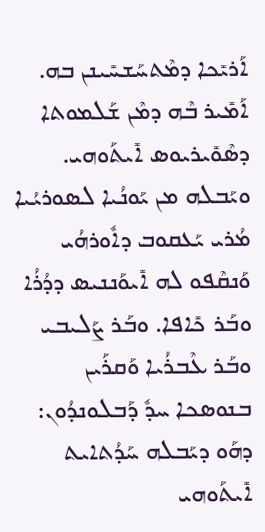ܐܰܪܝܺܟܐ ܕܡܶܬܚܰܫܚܺܝܢܢ ܒܗ. ܐܰܡܺܝܪ ܒܶܗ ܕܡܶܢ ܫܰܠܡܘܬܐ ܕܣܶܘܺܝܪܝܘܣ ܐܺܝܬܰܘܗܝ. ܘܝܰܒܠܗ ܡܢ ܝܰܘܢܳܝܐ ܠܣܘܪܝܳܝܐ ܡܳܪܝ ܝܰܥܩܘܒ ܕܐܽܘܪܗܳܝ ܘܰܢܩܶܦܘ ܠܗ ܐܺܝܘܰܢܢܝܣ ܕܕܳܪܳܐ ܘܒܰܪ ܟܺܐܦܐ. ܘܒܰܪ ܨܰܠܝܒܝ ܘܒܰܪ ܥܶܒܪܳܝܐ ܘܰܩܪܰܝܢ ܒܢܘܣܟܐ ܚܕܽ ܕܰܒܠܘܢܕܳܘܢ: ܕܗܰܘ ܕܝܰܒܠܗ ܚܰܕܳܬܐܝܬ ܐܺܝܬܰܘܗܝ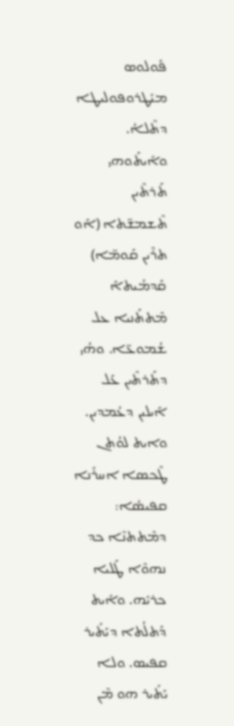ܦܰܘܠܘܣ ܡܝܺܛܪܘܦܘܠܝܛܐ ܕܬܶܠܐܳ. ܘܐܺܝܬܰܘܗܝ ܬܰܪܬܶܝܢ ܬܶܫܡܫ̈ܬܐ (ܐܰܘ ܬܪܶܝܢ ܩܰܘܡ̈ܐ) ܩܰܕܡܳܝܬܐܰ ܡܶܬܬܰܢܝܐ ܥܠ ܫܳܡܘܥ̈ܐ. ܘܗܳܝ ܕܬܰܪܬܶܝܢ ܥܰܠ ܐܰܝܠܝܢ ܕܥܳܡܕܝܢ.
ܘܐܝܬ ܠܘܳܬܢ ܛܶܟܣܐ ܐܚܪܺܢܐ ܩܦܝܣܳܐ: ܕܡܶܬܬܢܶܐ ܟܕ ܢܗܘܶܐ ܛܰܠܝܐ ܟܪܝܺܗ. ܘܐܺܝܬ ܕܰܬܠܳܬܐ ܕܝܰܬܺܝܪ ܩܦܝܣ. ܘܠܐ ܝܰܬܺܝܪ ܗܘ ܡܶܢ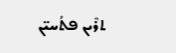ܬܪܶܝܢ ܦܬܳܚܝ̈ܢ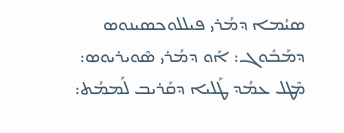ܣܝܳܡܐ ܕܡܳܪܝ ܦܝܠܠܘܟܣܝܢܘܣ ܕܡܰܒܽܘܓ: ܐܰܘ ܕܡܳܪܝ ܣܶܘܝܪܝܘܣ: ܡܶܛܠ ܥܡܳܕ ܛܰܠܝܐ ܕܩܰܪܝܒ ܠܰܡܡܳܬ: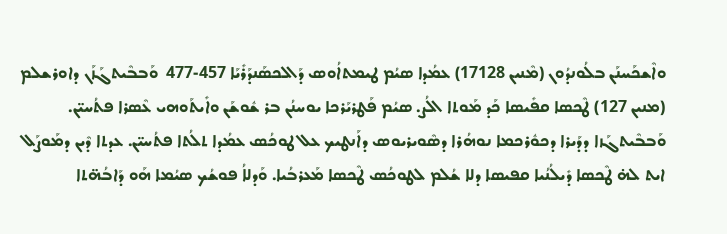ܘܐܶܫܟܰܚܢܰܢ ܒܠܳܘܢܕܳܘܢ (ܡܶܢܝܢ 17128) ܥܡܳܕܐ ܣܝܳܡ ܛܝܡܬܐܳܘܣ ܕܰܐܠܟܣܰܢܕܰܪܺܝܰܐ 457-477  ܘܰܒܒܶܝܬܓܰܙܰܢ ܕܐܘܪܫܠܡ (ܡܢܝܢ 127) ܛܶܟܣܐ ܩܦܺܝܣܐ ܟܰܕ ܡܰܘܬܐ ܐܠܳܨ. ܣܝܳܡ ܦܰܛܪܝܰܪܟܐ ܝܘܚܢܳܢ ܒܪ ܫܽܘܫܰܢ ܘܐܺܝܬܰܘܗܝ ܥܶܣܪܐ ܦܬܳܚܝ̈ܢ. ܘܰܒܒܶܝܬܓܰܙܐ ܕܕܰܝܪܐ ܕܟܘܽܪܟܡܐ ܢܘܗܳܪܐ ܕܣܶܘܝܪܝܘܣ ܕܐܰܢܛܝܟ ܥܠ ܛܘܟܳܣ ܥܡܳܕܐ ܬܠܳܬܐ ܦܬܳܚܝ̈ܢ. ܥܕܬܐ ܕܶܝܢ ܕܡܰܘܨܰܠ ܐܝܬ ܠܗ̇ ܛܶܟܣܐ ܕܺܝܠܳܢܳܝܐ ܩܦܝܣܐ ܕܠܐ ܫܳܠܡ ܠܛܘܟܳܣ ܛܶܟܣܐ ܡܰܥܪܒܳܝܐ. ܘܰܕܠܐܳ ܦܘܫܳܟ ܣܝܳܡܐ ܗܰܘ ܕܰܐܒܳܗ̈ܬܐ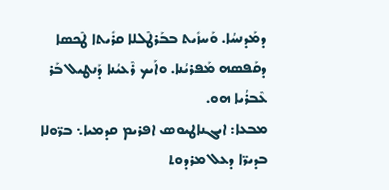ܕܡܰܕܢܚܳܐ. ܘܰܚܙܺܝܬ ܒܒܰܪܛܶܠܠܐ ܩܪܺܝܬܐ ܛܶܟܣܐ ܕܩܰܦܣܗ ܡܰܦܪܝܳܢܐ. ܘܐܰܝܟ ܪܶܥܝܳܢܐ ܕܰܢܛܝܠ ܒܰܪ ܥܶܒܪܳܝܐ ܗܘ.
ܡܒܥܐ: ܐܝܓܢܐܛܝܘܣ ܐܦܪܝܡ ܩܕܡܝܐ܆ ܒܪ̈ܘܠܐ ܒܕܝܪ̈ܐ ܕܥܠ ܡܪܕܘܬ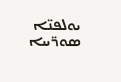ܝܘܠܦܢ̈ܐ ܣܘܪ̈ܝܝܐ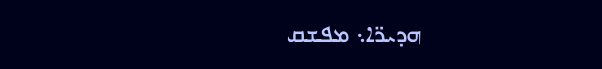ܗܕܝܪ̈ܐ܆ ܡܦܫܩ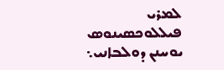ܠܡܪܝ ܦܝܠܠܘܟܣܝܢܘܣ ܝܘܚܢܢ ܕܘܠܒܐܢܝ܆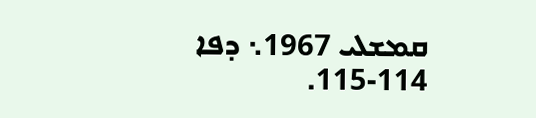ܩܡܫܠܝ 1967܆ ܕܦܐ 114-115.